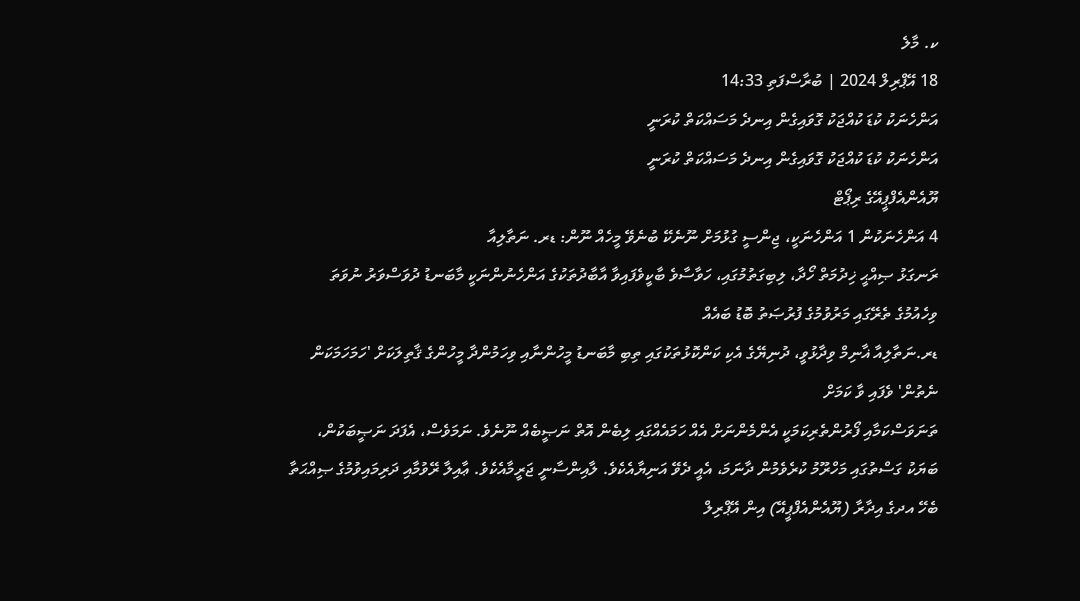ކ. މާލެ
18 އޭޕްރިލް 2024 | ބުރާސްފަތި 14:33
އަންހެނަކު ކުޑަ ކުއްޖަކު ގޮވައިގެން އިނދެ މަސައްކަތް ކުރަނީ
އަންހެނަކު ކުޑަ ކުއްޖަކު ގޮވައިގެން އިނދެ މަސައްކަތް ކުރަނީ
ޔޫއެންއެފްޕީއޭގެ ރިޕޯޓް
4 އަންހެނަކުން 1 އަންހެނަކީ، ޖިންސީ ގުޅުމަށް ނޫނެކޭ ބުނެވޭ މީހެއް ނޫން: ޑރ. ނަތާލިއާ
ރަނގަޅު ޞިއްޙީ ޚިދުމަތް ހޯދާ، ލިބިގަތުމުގައި، ހަވާސާވެ ބާކީވެފައިވާ އާބާދުތަކުގެ އަންހެނުންނަކީ މާބަނޑު ދުވަސްވަރު ނުވަތަ ވިހެއުމުގެ ތެރޭގައި މަރުވުމުގެ ފުރުޞަތު ބޮޑު ބައެއް
ޑރ.ނަތާލިއާ ޣާނިމް ވިދާޅުވީ، ދުނިޔޭގެ އެކި ކަންކޮޅުތަކުގައި ތިބި މާބަނޑު މީހުންނާއި ވިހަމުންދާ މީހުންގެ ޤާތިލަކަށް 'ހަމަހަމަކަން ނެތުން' ވެފައި ވާ ކަމަށް
ތަނަވަސްކަމާއި ފޯރުންތެރިކަމަކީ އެންމެންނަށް އެއް ހަމައެއްގައި ލިބެން އޮތް ނަޞީބެއް ނޫނެވެ. ނަމަވެސް، އެފަދަ ނަޞީބަކުން، ބަޔަކު ގަސްތުގައި މަހްރޫމު ކުރެވެމުން ދާނަމަ، އެއީ ދެވޭ އަނިޔާއެކެވެ. ލާއިންސާނީ ޖަރީމާއެކެވެ. ޢާއިލާ ރޭވުމާއި ދަރިމައިވުމުގެ ޞިއްޙަތާ ބެހޭ އދގެ އިދާރާ (ޔޫއެންއެފްޕީއޭ) އިން އޭޕްރިލް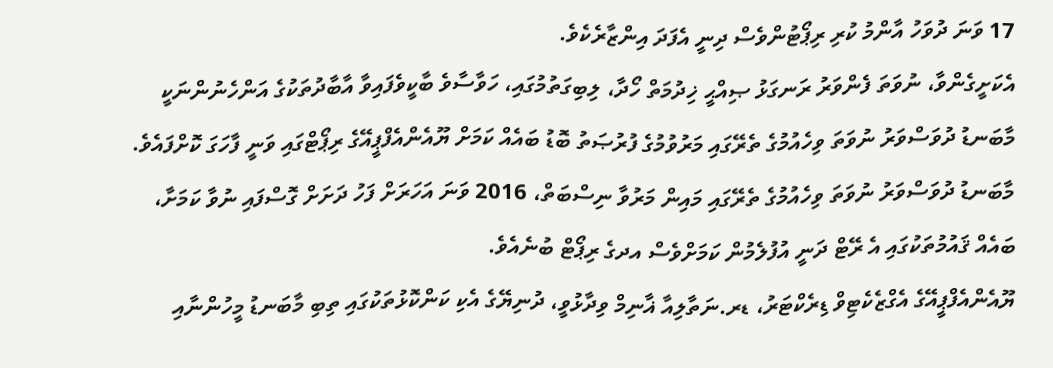17 ވަނަ ދުވަހު އާންމު ކުރި ރިޕޯޓުންވެސް ދިނީ އެފަދަ އިންޒާރެކެވެ.
އެކަށީގެންވާ، ނުވަތަ ފެންވަރު ރަނގަޅު ޞިއްޙީ ޚިދުމަތް ހޯދާ، ލިބިގަތުމުގައި، ހަވާސާވެ ބާކީވެފައިވާ އާބާދުތަކުގެ އަންހެނުންނަކީ މާބަނޑު ދުވަސްވަރު ނުވަތަ ވިހެއުމުގެ ތެރޭގައި މަރުވުމުގެ ފުރުޞަތު ބޮޑު ބައެއް ކަމަށް ޔޫއެންއެފްޕީއޭގެ ރިޕޯޓްގައި ވަނީ ފާހަގަ ކޮށްފައެވެ. މާބަނޑު ދުވަސްވަރު ނުވަތަ ވިހެއުމުގެ ތެރޭގައި މައިން މަރުވާ ނިސްބަތް، 2016 ވަނަ އަހަރަށް ފަހު ދަށަށް ގޮސްފައި ނުވާ ކަމަށާ، ބައެއް ޤައުމުތަކުގައި އެ ރޭޓް ދަނީ އުފުލެމުން ކަމަށްވެސް އދގެ ރިޕޯޓް ބުނެއެވެ.
ޔޫއެންއެފްޕީއޭގެ އެގްޒެކެޓިވް ޑިރެކްޓަރު، ޑރ.ނަތާލިއާ ޣާނިމް ވިދާޅުވީ، ދުނިޔޭގެ އެކި ކަންކޮޅުތަކުގައި ތިބި މާބަނޑު މީހުންނާއި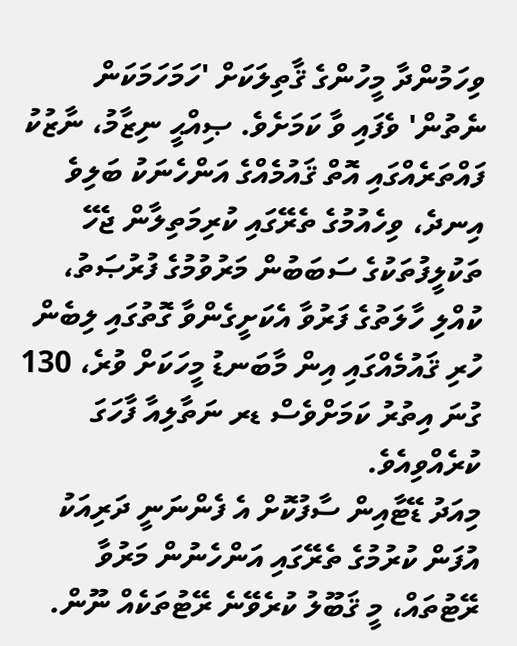ވިހަމުންދާ މީހުންގެ ޤާތިލަކަށް 'ހަމަހަމަކަން ނެތުން' ވެފައި ވާ ކަމަށެވެ. ޞިއްޙީ ނިޒާމު، ނާޒުކު ފައްތަރެއްގައި އޮތް ޤައުމެއްގެ އަންހެނަކު ބަލިވެ އިނދެ، ވިހެއުމުގެ ތެރޭގައި ކުރިމަތިލާން ޖެހޭ ތަކުލީފުތަކުގެ ސަބަބުން މަރުވުމުގެ ފުރުޞަތު، ކުއްލި ހާލަތުގެ ފަރުވާ އެކަށީގެންވާ ގޮތުގައި ލިބެން ހުރި ޤައުމެއްގައި އިން މާބަނޑު މީހަކަށް ވުރެ، 130 ގުނަ އިތުރު ކަމަށްވެސް ޑރ ނަތާލިއާ ފާހަގަ ކުރެއްވިއެވެ.
މިއަދު ޑޭޓާއިން ސާފުކޮށް އެ ފެންނަނީ ދަރިއަކު އުފަން ކުރުމުގެ ތެރޭގައި އަންހެނުން މަރުވާ ރޭޓުތައް، މީ ޤަބޫލު ކުރެވޭނެ ރޭޓުތަކެއް ނޫން.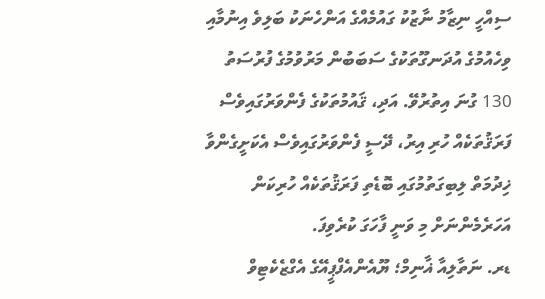ސިއްހީ ނިޒާމު ނާޒުކު ގައުމެއްގެ އަންހެނަކު ބަލިވެ އިނުމާއި ވިހެއުމުގެ އުދަނގޫތަކުގެ ސަބަބުން މަރުވުމުގެ ފުރުސަތު 130 ގުނަ އިތުރުވޭ. އަދި، ޤައުމުތަކުގެ ފެންވަރުގައިވެސް ފަރަޤުތަކެއް ހުރި އިރު، ދޭސީ ފެންވަރުގައިވެސް އެކަށީގެންވާ ޚިދުމަތް ލިބިގަތުމުގައި ބޮޑެތި ފަރަޤުތަކެއް ހުރިކަން އަހަރެމެންނަށް މި ވަނީ ފާހަގަ ކުރެވިފަ.
ޑރ. ނަތާލިއާ ޣާނިމް؛ ޔޫއެންއެފްޕީއޭގެ އެގްޒެކެޓިވް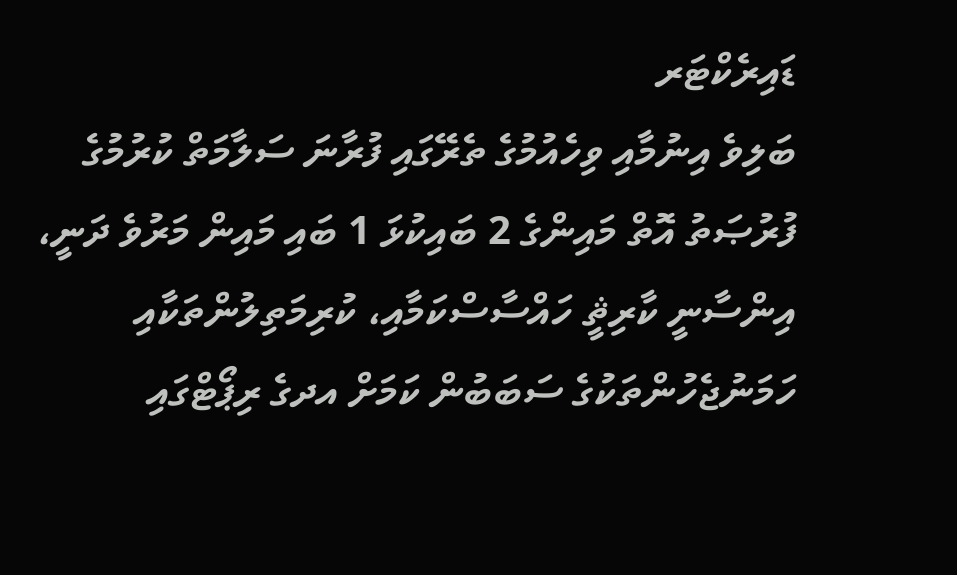ޑައިރެކްޓަރ
ބަލިވެ އިނުމާއި ވިހެއުމުގެ ތެރޭގައި ފުރާނަ ސަލާމަތް ކުރުމުގެ ފުރުޞަތު އޮތް މައިންގެ 2 ބައިކުޅަ 1 ބައި މައިން މަރުވެ ދަނީ، އިންސާނީ ކާރިޘީ ހައްސާސްކަމާއި، ކުރިމަތިލުންތަކާއި ހަމަނުޖެހުންތަކުގެ ސަބަބުން ކަމަށް އދގެ ރިޕޯޓްގައި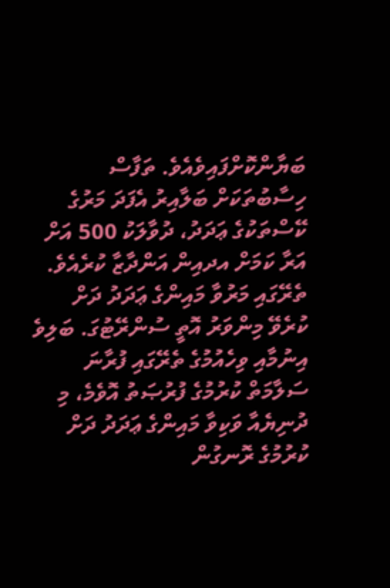ބަޔާންކޮށްފައިވެއެވެ. ތަފާސް ހިސާބުތަކަށް ބަލާއިރު އެފަދަ މަރުގެ ކޭސްތަކުގެ ޢަދަދު، ދުވާލަކު 500 އަށް އަރާ ކަމަށް އދއިން އަންދާޒާ ކުރެއެވެ.
ތެރޭގައި މަރުވާ މައިންގެ ޢަދަދު ދަށް ކުރެވޭ މިންވަރު އޮތީ ސުންރޭޓުގަ. ބަލިވެ އިނުމާއި ވިހެއުމުގެ ތެރޭގައި ފުރާނަ ސަލާމަތް ކުރުމުގެ ފުރުޞަތު އޮވެމެ، މި ދުނިޔެއާ ވަކިވާ މައިންގެ ޢަދަދު ދަށް ކުރުމުގެ ރޮނގުން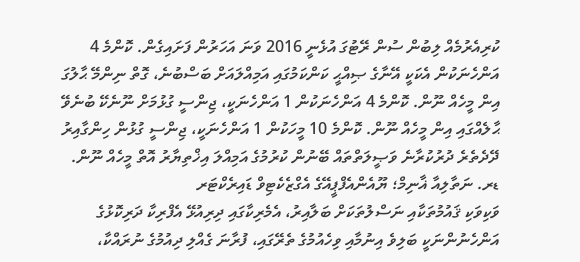ކުރިއެރުމެއް ލިބުން ސުން ރޭޓުގަ އުޅެނީ 2016 ވަނަ އަހަރުން ފަށައިގެން. ކޮންމެ 4 އަންހެނަކުން އެކަކީ އޭނާގެ ޞިއްޙީ ކަންކަމުގައި އަމިއްލައަށް ބަސްބުނެ، ގޮތް ނިންމޭ ޙާލުގަ އިން މީހެއް ނޫން. ކޮންމެ 4 އަންހެނަކުން 1 އަންހެނަކީ، ޖިންސީ ގުޅުމަށް ނޫނެކޭ ބުނެވޭ ޙާލެއްގައި އިން މީހެއް ނޫން. ކޮންމެ 10 މީހަކުން 1 އަންހެނަކީ، ޖިންސީ ގުޅުން ހިންގާއިރު ދޭދެތެރެ ދުރުކުރާނެ ވަޞީލަތްތައް ބޭނުން ކުރުމުގެ އަމިއްލަ އިޚްތިޔާރު އޮތް މީހެއް ނޫން.
ޑރ. ނަތާލިއާ ޣާނިމް؛ ޔޫއެންއެފްޕީއޭގެ އެގްޒެކެޓިވް ޑައިރެކްޓަރ
ވަކިވަކި ޤައުމުތަކާއި ނަސްލުތަކަށް ބަލާއިރު، އެމެރިކާގައި ދިރިއުޅޭ އެފްރިކާ ދަރިކޮޅުގެ އަންހެނުންނަކީ ބަލިވެ އިނުމާއި ވިހެއުމުގެ ތެރޭގައި، ފުރާނަ ގެއްލި ދިއުމުގެ ނުރައްކާ،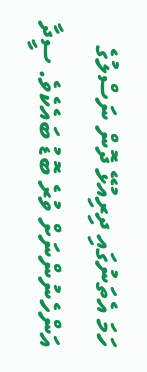ހަމަ އެތަނުގައި ދިރިއުޅޭ ދޮން ނަސްލުގެ އަންހެނުންނަށް ވުރެ ބޮޑު ބައެކެވެ. ސީދާ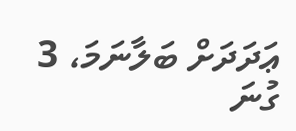ޢަދަދަށް ބަލާނަމަ، 3 ގުނަ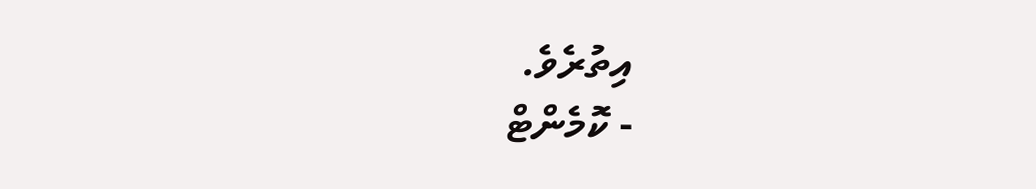އިތުރެވެ.
- ކޮމެންޓް